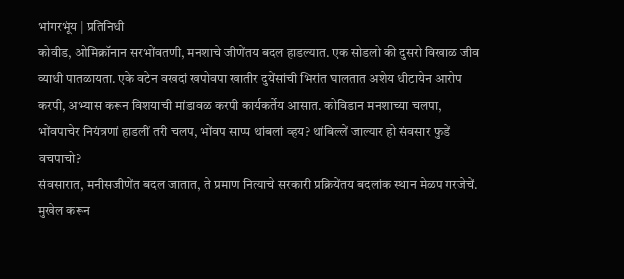भांगरभूंय | प्रतिनिधी
कोवीड, ओमिक्रॉनान सरभोंवतणी, मनशाचे जीणेंतय बदल हाडल्यात. एक सोडलो की दुसरो विखाळ जीव व्याधी पातळायता. एके वटेन वखदां खपोवपा खातीर दुयेंसांची भिरांत घालतात अशेय धीटायेन आरोप करपी, अभ्यास करून विशयाची मांडावळ करपी कार्यकर्तेय आसात. कोविडान मनशाच्या चलपा, भोंवपाचेर नियंत्रणां हाडलीं तरी चलप, भोंवप साप्प थांबलां व्हय? थांबिल्लें जाल्यार हो संवसार फुडें वचपाचो?
संवसारात, मनीसजीणेंत बदल जातात, ते प्रमाण नित्याचे सरकारी प्रक्रियेंतय बदलांक स्थान मेळप गरजेचें. मुखेल करून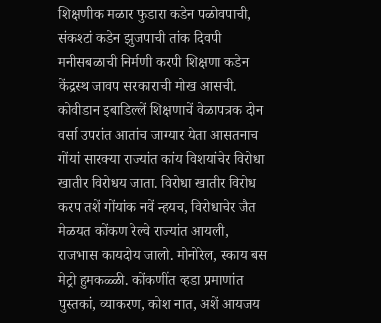शिक्षणीक मळार फुडारा कडेन पळोवपाची, संकश्टां कडेन झुजपाची तांक दिवपी मनीसबळाची निर्मणी करपी शिक्षणा कडेन केंद्रस्थ जावप सरकाराची मोख आसची. कोवीडान इबाडिल्लें शिक्षणाचें वेळापत्रक दोन वर्सा उपरांत आतांच जाग्यार येता आसतनाच गोंयां सारक्या राज्यांत कांय विशयांचेर विरोधा खातीर विरोधय जाता. विरोधा खातीर विरोध करप तशें गोंयांक नवें न्हयच, विरोधाचेर जैत मेळयत कोंकण रेल्वे राज्यांत आयली, राजभास कायदोय जालो. मोनोरेल, स्काय बस मेट्रो हुमकळ्ळी. कोंकणींत व्हडा प्रमाणांत पुस्तकां, व्याकरण, कोश नात, अशें आयजय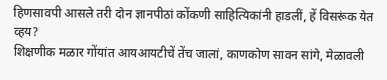हिणसावपी आसले तरी दोन ज्ञानपीठां कोंकणी साहित्यिकांनी हाडलीं, हें विसरूंक येत व्हय?
शिक्षणीक मळार गोंयांत आयआयटीचें तेंच जालां, काणकोण सावन सांगे, मेळावली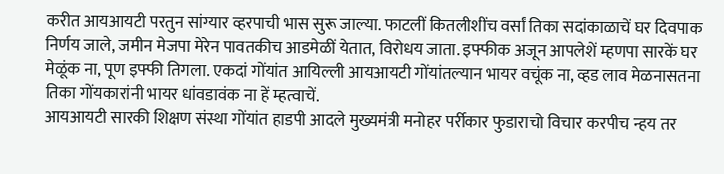करीत आयआयटी परतुन सांग्यार व्हरपाची भास सुरू जाल्या. फाटलीं कितलीशींच वर्सां तिका सदांकाळाचें घर दिवपाक निर्णय जाले, जमीन मेजपा मेरेन पावतकीच आडमेळीं येतात, विरोधय जाता. इफ्फीक अजून आपलेशें म्हणपा सारकें घर मेळूंक ना, पूण इफ्फी तिगला. एकदां गोंयांत आयिल्ली आयआयटी गोंयांतल्यान भायर वचूंक ना, व्हड लाव मेळनासतना तिका गोंयकारांनी भायर धांवडावंक ना हें म्हत्वाचें.
आयआयटी सारकी शिक्षण संस्था गोंयांत हाडपी आदले मुख्यमंत्री मनोहर पर्रीकार फुडाराचो विचार करपीच न्हय तर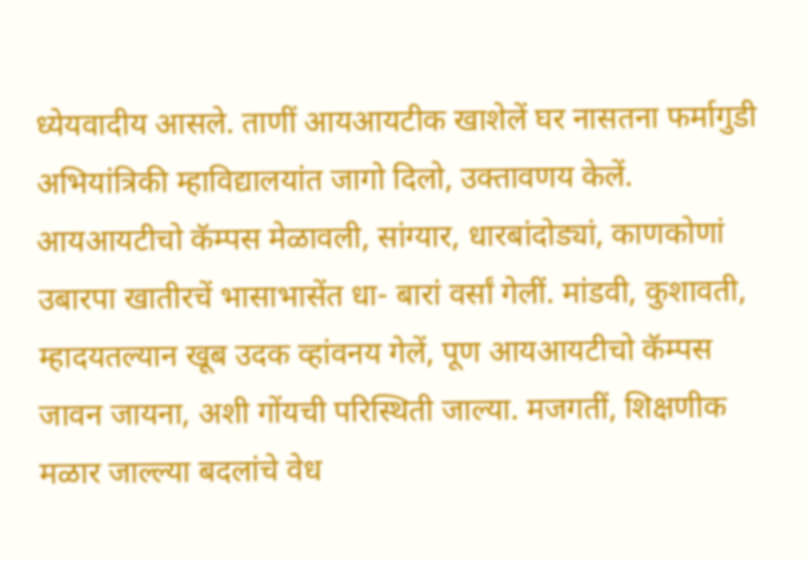ध्येयवादीय आसले. ताणीं आयआयटीक खाशेलें घर नासतना फर्मागुडी अभियांत्रिकी म्हाविद्यालयांत जागो दिलो, उक्तावणय केलें. आयआयटीचो कॅम्पस मेळावली, सांग्यार, धारबांदोड्यां, काणकोणां उबारपा खातीरचें भासाभासेंत धा- बारां वर्सां गेलीं. मांडवी, कुशावती, म्हादयतल्यान खूब उदक व्हांवनय गेलें, पूण आयआयटीचो कॅम्पस जावन जायना, अशी गोंयची परिस्थिती जाल्या. मजगतीं, शिक्षणीक मळार जाल्ल्या बदलांचे वेध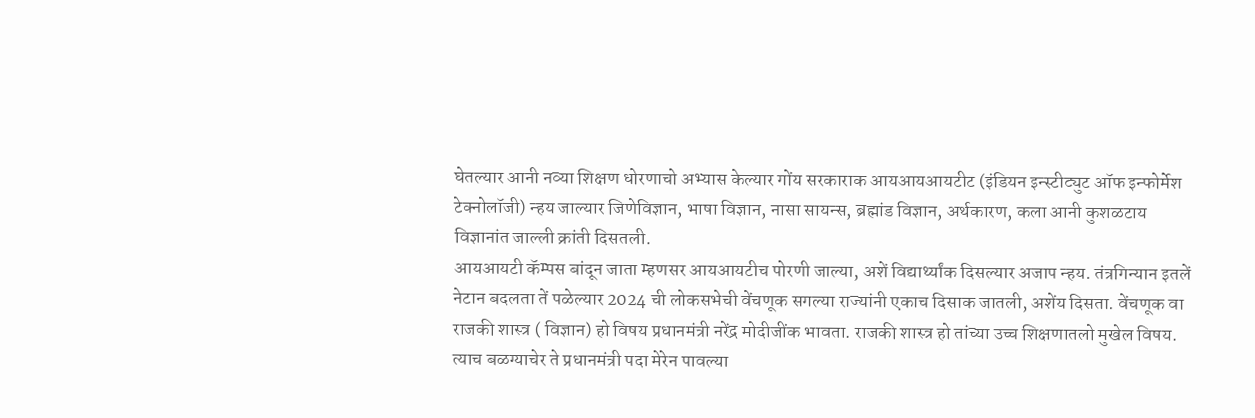घेतल्यार आनी नव्या शिक्षण धोरणाचो अभ्यास केल्यार गोंय सरकाराक आयआयआयटीट (इंडियन इन्स्टीट्युट ऑफ इन्फोर्मेश टेक्नोलॉजी) न्हय जाल्यार जिणेविज्ञान, भाषा विज्ञान, नासा सायन्स, ब्रह्मांड विज्ञान, अर्थकारण, कला आनी कुशळटाय विज्ञानांत जाल्ली क्रांती दिसतली.
आयआयटी कॅम्पस बांदून जाता म्हणसर आयआयटीच पोरणी जाल्या, अशें विद्यार्थ्यांक दिसल्यार अजाप न्हय. तंत्रगिन्यान इतलें नेटान बदलता तें पळेल्यार 2024 ची लोकसभेची वेंचणूक सगल्या राज्यांनी एकाच दिसाक जातली, अशेंय दिसता. वेंचणूक वा राजकी शास्त्र ( विज्ञान) हो विषय प्रधानमंत्री नरेंद्र मोदीजींक भावता. राजकी शास्त्र हो तांच्या उच्च शिक्षणातलो मुखेल विषय. त्याच बळग्याचेर ते प्रधानमंत्री पदा मेरेन पावल्या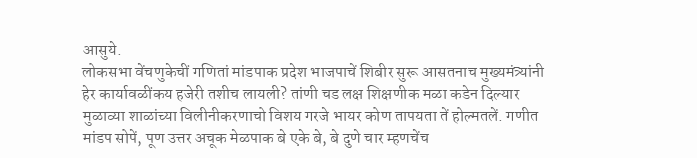आसुये.
लोकसभा वेंचणुकेचीं गणितां मांडपाक प्रदेश भाजपाचें शिबीर सुरू आसतनाच मुख्यमंत्र्यांनी हेर कार्यावळींकय हजेरी तशीच लायली? तांणी चड लक्ष शिक्षणीक मळा कडेन दिल्यार मुळाव्या शाळांच्या विलीनीकरणाचो विशय गरजे भायर कोण तापयता तें होल्मतलें. गणीत मांडप सोपें, पूण उत्तर अचूक मेळपाक बे एके बे, बे दुणे चार म्हणचेंच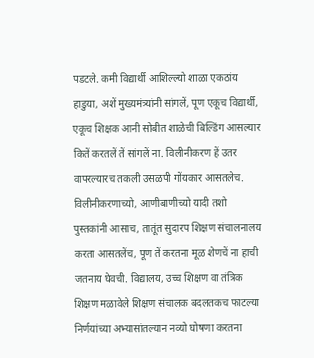पडटले. कमी विद्यार्थी आशिल्ल्यो शाळा एकठांय हाडुया, अशें मुख्यमंत्र्यांनी सांगलें, पूण एकूच विद्यार्थी, एकूच शिक्षक आनी सोबीत शाळेची बिल्डिंग आसल्यार कितें करतलें तें सांगलें ना. विलीनीकरण हें उतर वापरल्यारच तकली उसळपी गोंयकार आसतलेच. विलीनीकरणाच्यो, आणीबाणीच्यो यादी तशो पुस्तकांनी आसाच, तातूंत सुदारप शिक्षण संचालनालय करता आसतलेंच, पूण तें करतना मूळ शेणचें ना हाची जतनाय घेवची. विद्यालय, उच्च शिक्षण वा तंत्रिक शिक्षण मळावेले शिक्षण संचालक बदलतकच फाटल्या निर्णयांच्या अभ्यासांतल्यान नव्यो घोषणा करतना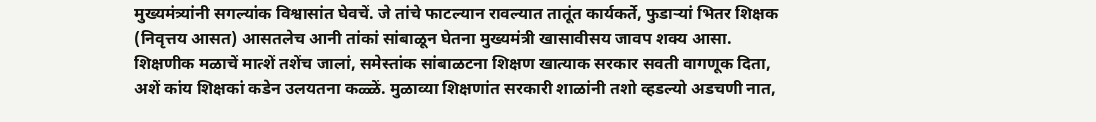मुख्यमंत्र्यांनी सगल्यांक विश्वासांत घेवचें. जे तांचे फाटल्यान रावल्यात तातूंत कार्यकर्ते, फुडाऱ्यां भितर शिक्षक (निवृत्तय आसत) आसतलेच आनी तांकां सांबाळून घेतना मुख्यमंत्री खासावीसय जावप शक्य आसा. शिक्षणीक मळाचें मात्शें तशेंच जालां, समेस्तांक सांबाळटना शिक्षण खात्याक सरकार सवती वागणूक दिता, अशें कांय शिक्षकां कडेन उलयतना कळ्ळें. मुळाव्या शिक्षणांत सरकारी शाळांनी तशो व्हडल्यो अडचणी नात,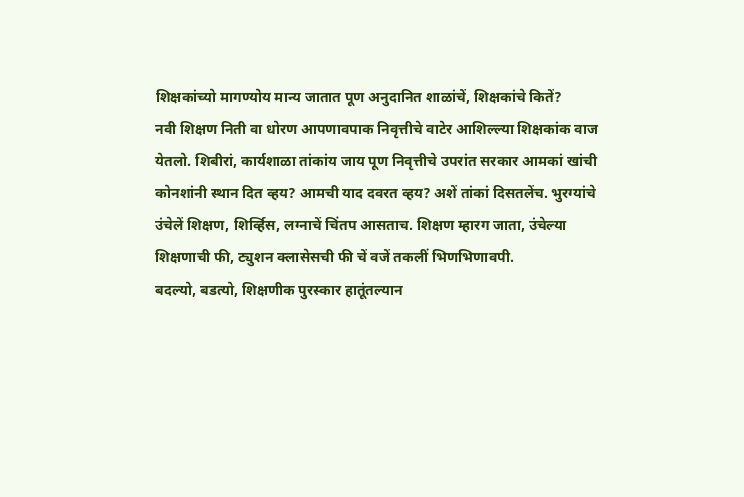शिक्षकांच्यो मागण्योय मान्य जातात पूण अनुदानित शाळांचें, शिक्षकांचे कितें?
नवी शिक्षण निती वा धोरण आपणावपाक निवृत्तीचे वाटेर आशिल्ल्या शिक्षकांक वाज येतलो. शिबीरां, कार्यशाळा तांकांय जाय पूण निवृत्तीचे उपरांत सरकार आमकां खांची कोनशांनी स्थान दित व्हय? आमची याद दवरत व्हय? अशें तांकां दिसतलेंच. भुरग्यांचे उंचेलें शिक्षण, शिर्व्हिस, लग्नाचें चिंतप आसताच. शिक्षण म्हारग जाता, उंचेल्या शिक्षणाची फी, ट्युशन क्लासेसची फी चें वजें तकलीं भिणभिणावपी.
बदल्यो, बडत्यो, शिक्षणीक पुरस्कार हातूंतल्यान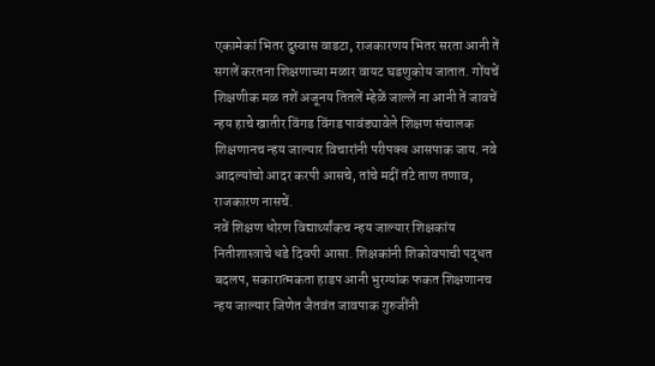एकामेकां भितर दुस्वास वाडटा, राजकारणय भितर सरता आनी तें सगलें करतना शिक्षणाच्या मळार वायट घडणुकोय जातात. गोंयचें शिक्षणीक मळ तशें अजूनय तितलें म्हेळें जाल्लें ना आनी तें जावचें न्हय हाचे खातीर विंगड विंगड पावंड्यावेले शिक्षण संचालक शिक्षणानच न्हय जाल्यार विचारांनी परीपक्व आसपाक जाय. नवे आदल्यांचो आदर करपी आसचे, तांचे मदीं तंटे ताण तणाव, राजकारण नासचें.
नवें शिक्षण धोरण विद्यार्थ्यांकच न्हय जाल्यार शिक्षकांय नितीशास्त्राचे धडे दिवपी आसा. शिक्षकांनी शिकोवपाची पद्धत बदलप, सकारात्मकता हाडप आनी भुरग्यांक फकत शिक्षणानच न्हय जाल्यार जिणेत जैतवंत जावपाक गुरुजींनी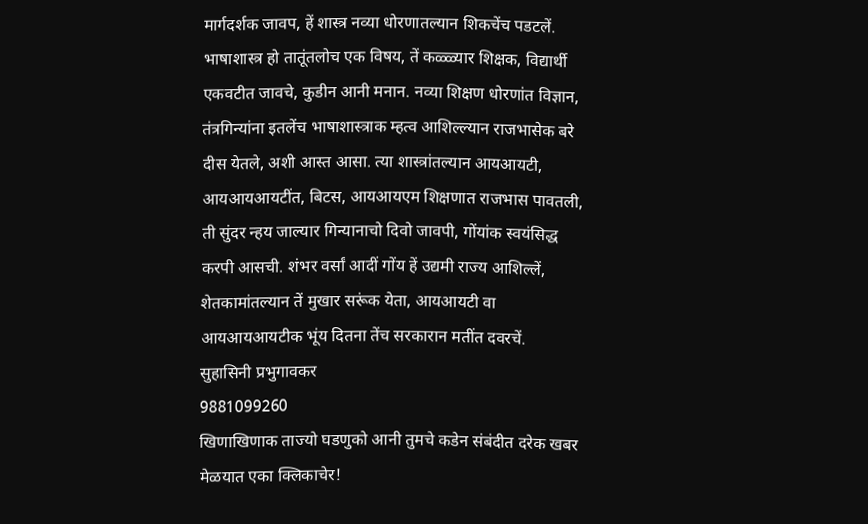मार्गदर्शक जावप, हें शास्त्र नव्या धोरणातल्यान शिकचेंच पडटलें. भाषाशास्त्र हो तातूंतलोच एक विषय, तें कळ्ळ्यार शिक्षक, विद्यार्थी एकवटीत जावचे, कुडीन आनी मनान. नव्या शिक्षण धोरणांत विज्ञान, तंत्रगिन्यांना इतलेंच भाषाशास्त्राक म्हत्व आशिल्ल्यान राजभासेक बरे दीस येतले, अशी आस्त आसा. त्या शास्त्रांतल्यान आयआयटी, आयआयआयटींत, बिटस, आयआयएम शिक्षणात राजभास पावतली, ती सुंदर न्हय जाल्यार गिन्यानाचो दिवो जावपी, गोंयांक स्वयंसिद्ध करपी आसची. शंभर वर्सां आदीं गोंय हें उद्यमी राज्य आशिल्लें, शेतकामांतल्यान तें मुखार सरूंक येता, आयआयटी वा आयआयआयटीक भूंय दितना तेंच सरकारान मतींत दवरचें.
सुहासिनी प्रभुगावकर
9881099260
खिणाखिणाक ताज्यो घडणुको आनी तुमचे कडेन संबंदीत दरेक खबर मेळयात एका क्लिकाचेर!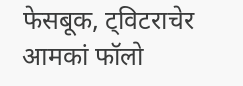फेसबूक, ट्विटराचेर आमकां फॉलो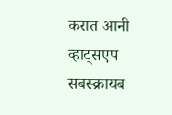करात आनी व्हाट्सएप सबस्क्रायब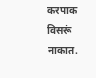करपाक विसरूं नाकात.